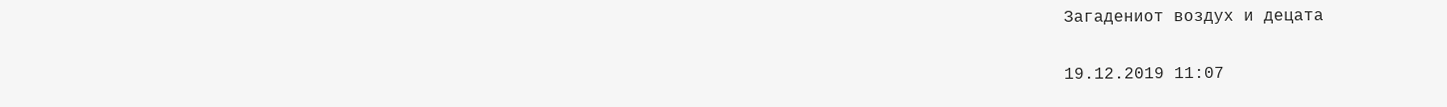Загадениот воздух и децата

19.12.2019 11:07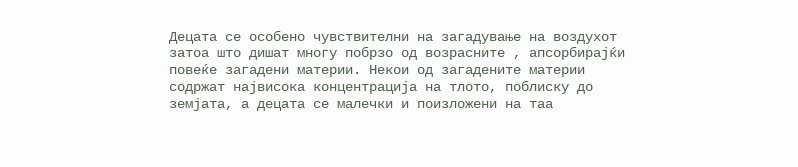Децата се особено чувствителни на загадување на воздухот затоа што дишат многу побрзо од возрасните , апсорбирајќи повеќе загадени материи. Некои од загадените материи содржат највисока концентрација на тлото, поблиску до земјата, а децата се малечки и поизложени на таа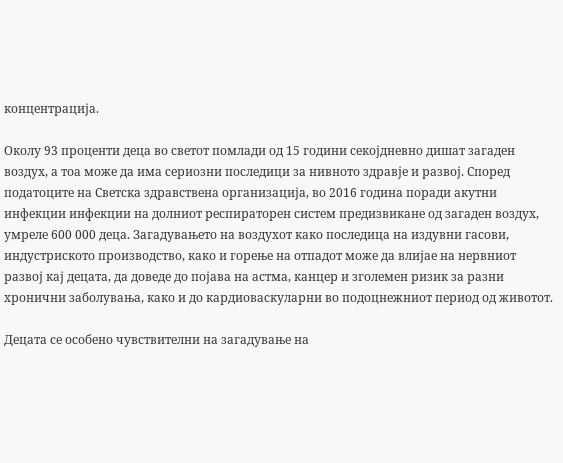концентрација.

Околу 93 проценти деца во светот помлади од 15 години секојдневно дишат загаден воздух, а тоа може да има сериозни последици за нивното здравје и развој. Според податоците на Светска здравствена организација, во 2016 година поради акутни инфекции инфекции на долниот респираторен систем предизвикане од загаден воздух,  умреле 600 000 деца. Загадувањето на воздухот како последица на издувни гасови, индустриското производство, како и горење на отпадот може да влијае на нервниот развој кај децата, да доведе до појава на астма, канцер и зголемен ризик за разни хронични заболувања, како и до кардиоваскуларни во подоцнежниот период од животот.

Децата се особено чувствителни на загадување на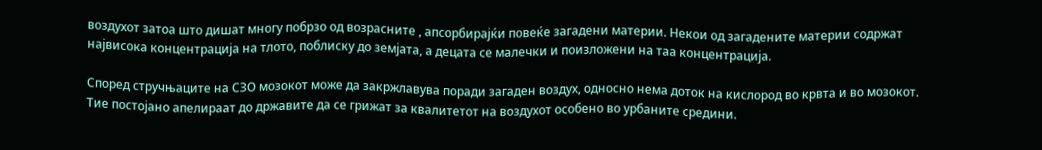воздухот затоа што дишат многу побрзо од возрасните , апсорбирајќи повеќе загадени материи. Некои од загадените материи содржат највисока концентрација на тлото, поблиску до земјата, а децата се малечки и поизложени на таа концентрација.

Според стручњаците на СЗО мозокот може да закржлавува поради загаден воздух, односно нема доток на кислород во крвта и во мозокот. Тие постојано апелираат до државите да се грижат за квалитетот на воздухот особено во урбаните средини.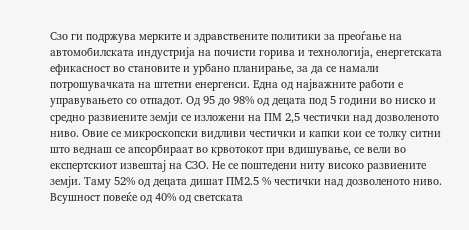Сзо ги подржува мерките и здравствените политики за преоѓање на автомобилската индустрија на почисти горива и технологија, енергетската ефикасност во становите и урбано планирање, за да се намали потрошувачката на штетни енергенси. Една од најважните работи е управувањето со отпадот. Од 95 до 98% од децата под 5 години во ниско и средно развиените земји се изложени на ПМ 2,5 честички над дозволеното ниво. Овие се микроскопски видливи честички и капки кои се толку ситни што веднаш се апсорбираат во крвотокот при вдишување, се вели во експертскиот извештај на СЗО. Не се поштедени ниту високо развиените земји. Таму 52% од децата дишат ПМ2.5 % честички над дозволеното ниво. Всушност повеќе од 40% од светската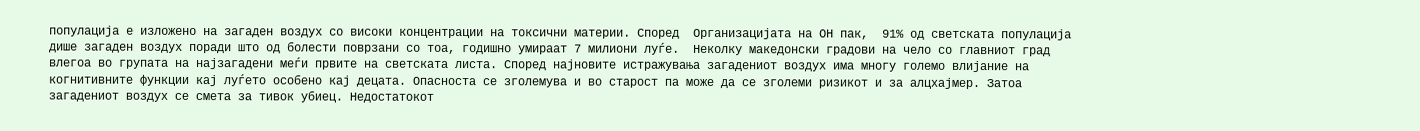популација е изложено на загаден воздух со високи концентрации на токсични материи. Според  Организацијата на ОН пак,  91% од светската популација дише загаден воздух поради што од болести поврзани со тоа, годишно умираат 7 милиони луѓе.  Неколку македонски градови на чело со главниот град влегоа во групата на најзагадени меѓи првите на светската листа. Според најновите истражувања загадениот воздух има многу големо влијание на когнитивните функции кај луѓето особено кај децата. Опасноста се зголемува и во старост па може да се зголеми ризикот и за алцхајмер. Затоа загадениот воздух се смета за тивок убиец. Недостатокот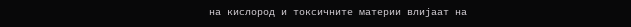на кислород и токсичните материи влијаат на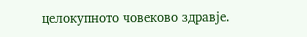целокупното човеково здравје.